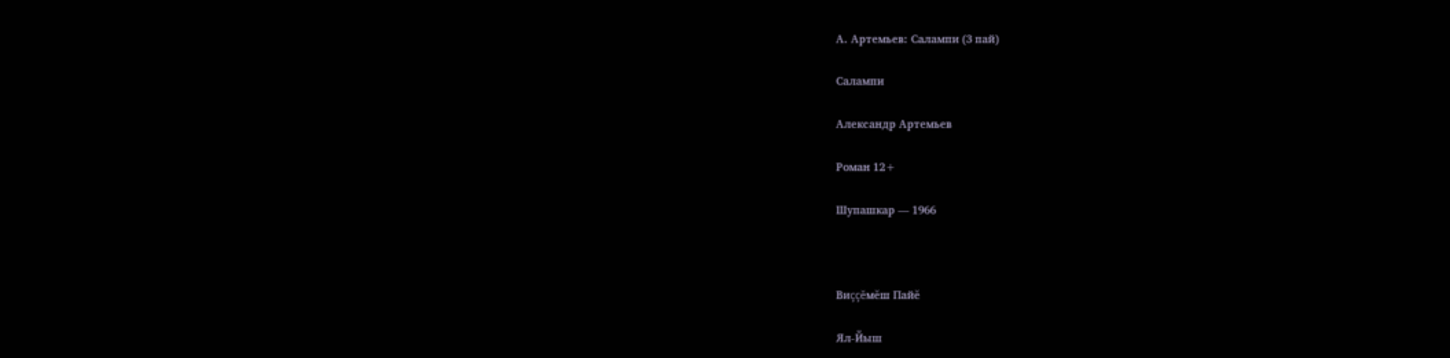А. Артемьев: Салампи (3 пай)

Салампи

Александр Артемьев

Роман 12+

Шупашкар — 1966



Виççĕмĕш Пайĕ

Ял-Йыш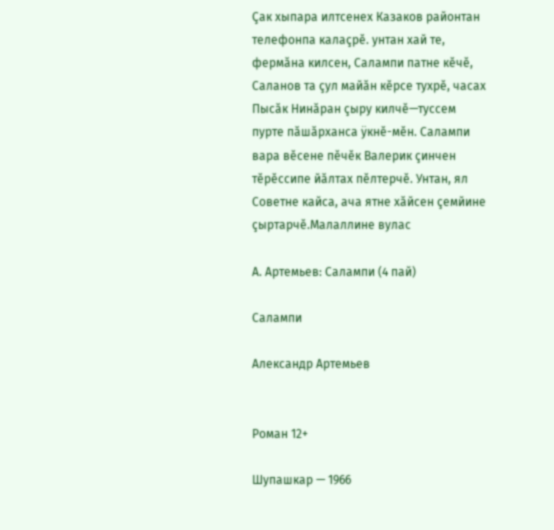Çак хыпара илтсенех Казаков районтан телефонпа калаçрĕ. унтан хай те, фермăна килсен, Салампи патне кĕчĕ, Саланов та çул майăн кĕрсе тухрĕ, часах Пысăк Нинăран çыру килчĕ—туссем пурте пăшăрханса ÿкнĕ-мĕн. Салампи вара вĕсене пĕчĕк Валерик çинчен тĕрĕссипе йăлтах пĕлтерчĕ. Унтан, ял Советне кайса, ача ятне хăйсен çемйине çыртарчĕ.Малаллине вулас

А. Артемьев: Салампи (4 пай)

Салампи

Александр Артемьев


Роман 12+

Шупашкар — 1966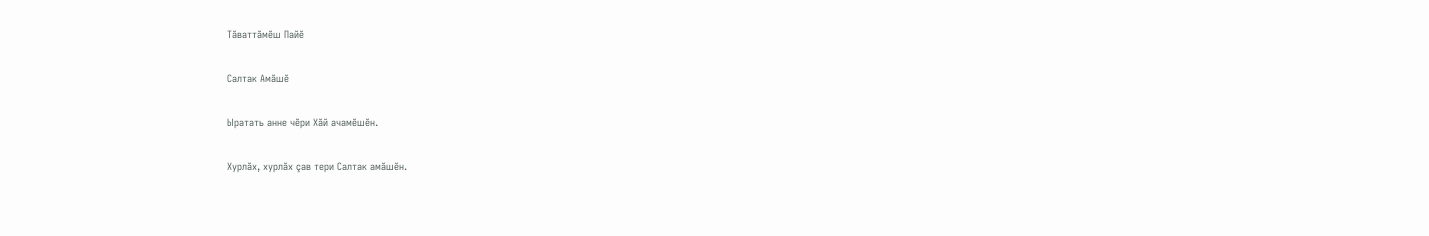Тăваттăмĕш Пайĕ

Салтак Амăшĕ

Ыратать анне чĕри Хăй ачамĕшĕн.

Хурлăх, хурлăх çав тери Салтак амăшĕн.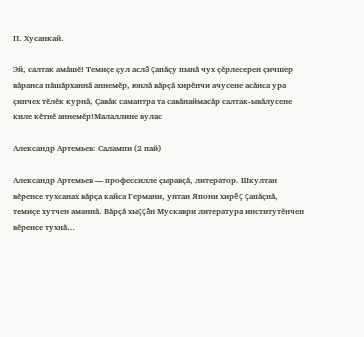П. Хусанкай.

Эй, салтак амăшĕ! Темиçе çул аслă çапăçу пынă чух çĕрлесерен çичшер вăранса пăшăрханнă аннемĕр, юнлă вăрçă хирĕнчи ачусене асăнса ура çинчех тĕлĕк курнă, Çавăк самантра та савăнаймасăр салтак-ывăлусене киле кĕтнĕ аннемĕр!Малаллине вулас

Александр Артемьев: Салампи (2 пай)

Александр Артемьев — профессилле çыравçă, литератор. Шкултан вĕренсе тухсанах вăрçа кайса Германи, унтан Япони хирĕç çапăçнă, темиçе хутчен аманнă. Вăрçă хыççăн Мускаври литература институтĕнчен вĕренсе тухнă…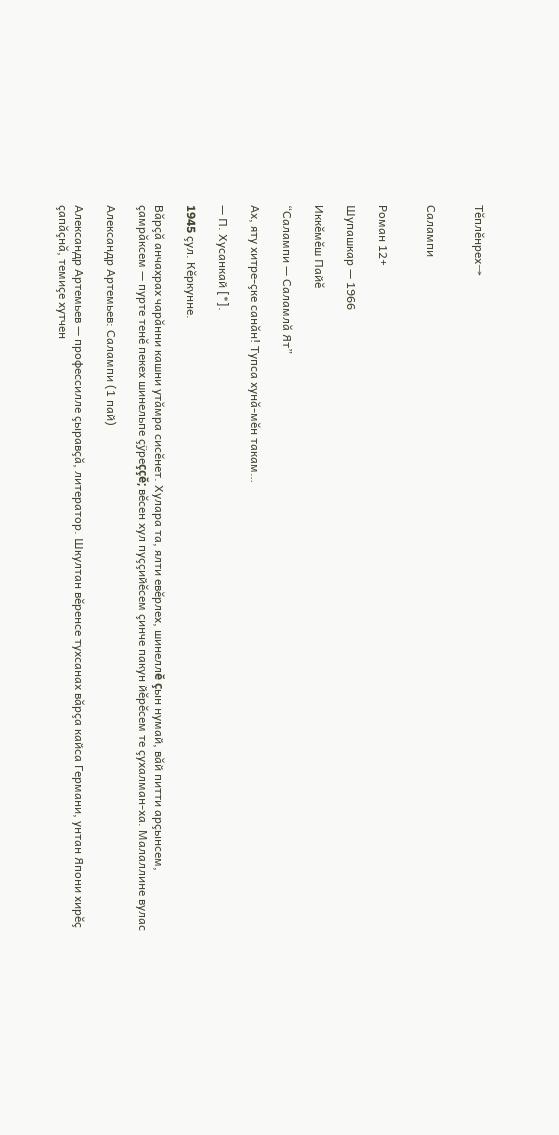Тĕплĕнрех→


Салампи


Роман 12+

Шупашкар — 1966

Иккĕмĕш Пайĕ

“Салампи — Саламлă Ят”

Ах, яту хитре-çке санăн! Тупса хунă-мĕн такам…

— П. Xусанкай [*].

1945 çул. Кĕркунне.

Вăрçă анчахрах чарăнни кашни утăмра сисĕнет. Хулара та, ялти евĕрлех, шинеллĕ çын нумай, вăй питти арçынсем, çамрăксем — пурте тенĕ пекех шинельпе çÿреççĕ; вĕсен хул пуççийĕсем çинче пакун йĕрĕсем те çухалман-ха. Малаллине вулас

Александр Артемьев: Салампи (1 пай)

Александр Артемьев — профессилле çыравçă, литератор. Шкултан вĕренсе тухсанах вăрçа кайса Германи, унтан Япони хирĕç çапăçнă, темиçе хутчен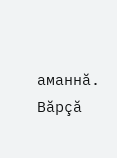аманнă. Вăрçă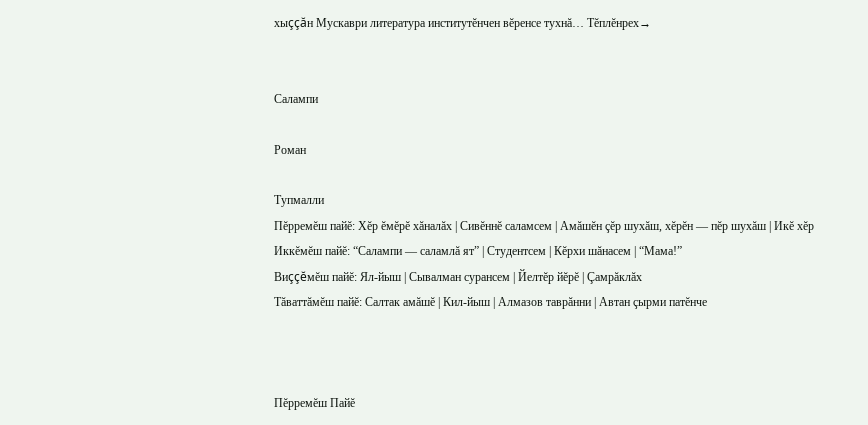хыççăн Мускаври литература институтĕнчен вĕренсе тухнă… Тĕплĕнрех→


Салампи

Роман

Тупмалли
Пĕрремĕш пайĕ: Хĕр ĕмĕрĕ хăналăх | Сивĕннĕ саламсем | Амăшĕн çĕр шухăш, хĕрĕн — пĕр шухăш | Икĕ хĕр
Иккĕмĕш пайĕ: “Салампи — саламлă ят” | Студентсем | Кĕрхи шăнасем | “Мама!”
Виççĕмĕш пайĕ: Ял-йыш | Сывалман сурансем | Йелтĕр йĕрĕ | Çамрăклăх
Тăваттăмĕш пайĕ: Салтак амăшĕ | Кил-йыш | Алмазов таврăнни | Автан çырми патĕнче



Пĕрремĕш Пайĕ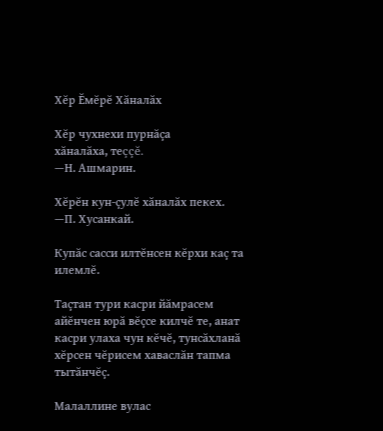Хĕр Ĕмĕрĕ Хăналăх

Хĕр чухнехи пурнăçа
хăналăха, теççĕ.
—Н. Ашмарин.

Хĕрĕн кун-çулĕ хăналăх пекех.
—П. Xусанкай.

Купăс сасси илтĕнсен кĕрхи каç та илемлĕ.

Таçтан тури касри йăмрасем айĕнчен юрă вĕçсе килчĕ те, анат касри улаха чун кĕчĕ, тунсăхланă хĕрсен чĕрисем хаваслăн тапма тытăнчĕç.

Малаллине вулас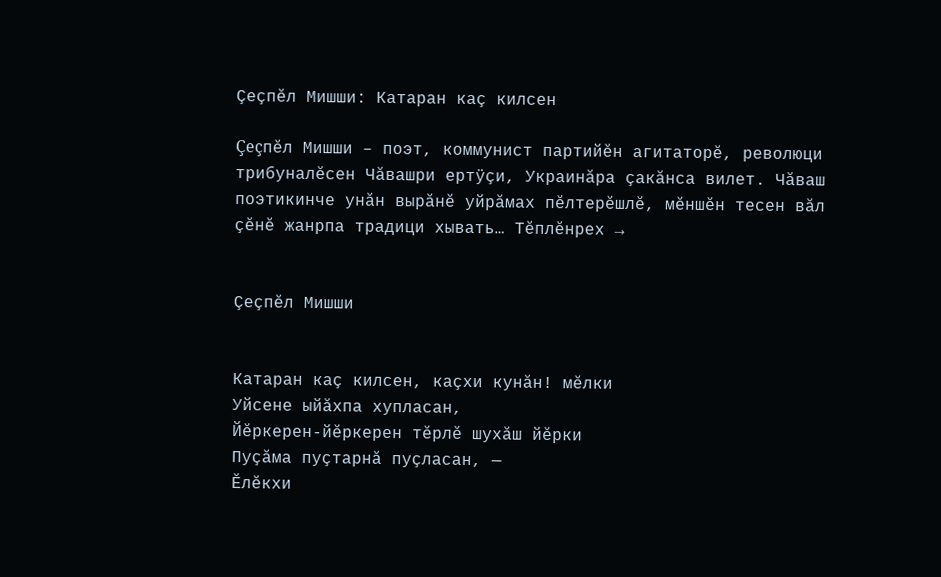Çеçпĕл Мишши: Катаран каç килсен

Çeçпĕл Мишши – поэт, коммунист партийĕн агитаторĕ, революци трибуналĕсен Чăвашри ертÿçи, Украинăра çакăнса вилет. Чăваш поэтикинче унăн вырăнĕ уйрăмах пĕлтерĕшлĕ, мĕншĕн тесен вăл çĕнĕ жанрпа традици хывать… Тĕплĕнрех →


Çеçпĕл Мишши


Катаран каç килсен, каçхи кунăн! мĕлки
Уйсене ыйăхпа хупласан,
Йĕркерен-йĕркерен тĕрлĕ шухăш йĕрки
Пуçăма пуçтарнă пуçласан, —
Ĕлĕкхи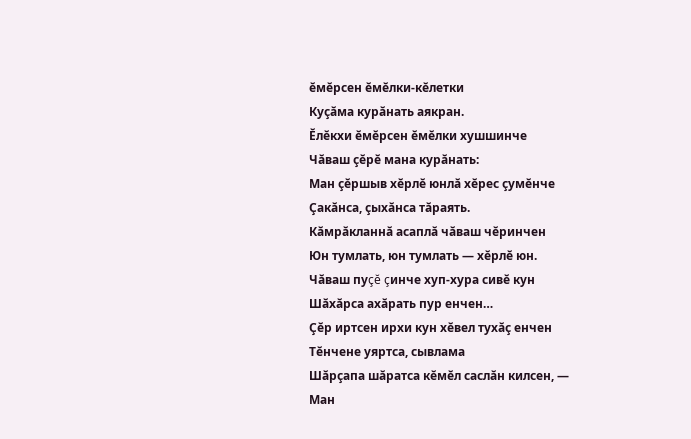ĕмĕрсен ĕмĕлки-кĕлетки
Куçăма курăнать аякран.
Ĕлĕкхи ĕмĕрсен ĕмĕлки хушшинче
Чăваш çĕрĕ мана курăнать:
Ман çĕршыв хĕрлĕ юнлă хĕрес çумĕнче
Çакăнса, çыхăнса тăраять.
Кăмрăкланнă асаплă чăваш чĕринчен
Юн тумлать, юн тумлать — хĕрлĕ юн.
Чăваш пуçĕ çинче хуп-хура сивĕ кун
Шăхăрса ахăрать пур енчен…
Çĕр иртсен ирхи кун хĕвел тухăç енчен
Тĕнчене уяртса, сывлама
Шăрçапа шăратса кĕмĕл саслăн килсен, —
Ман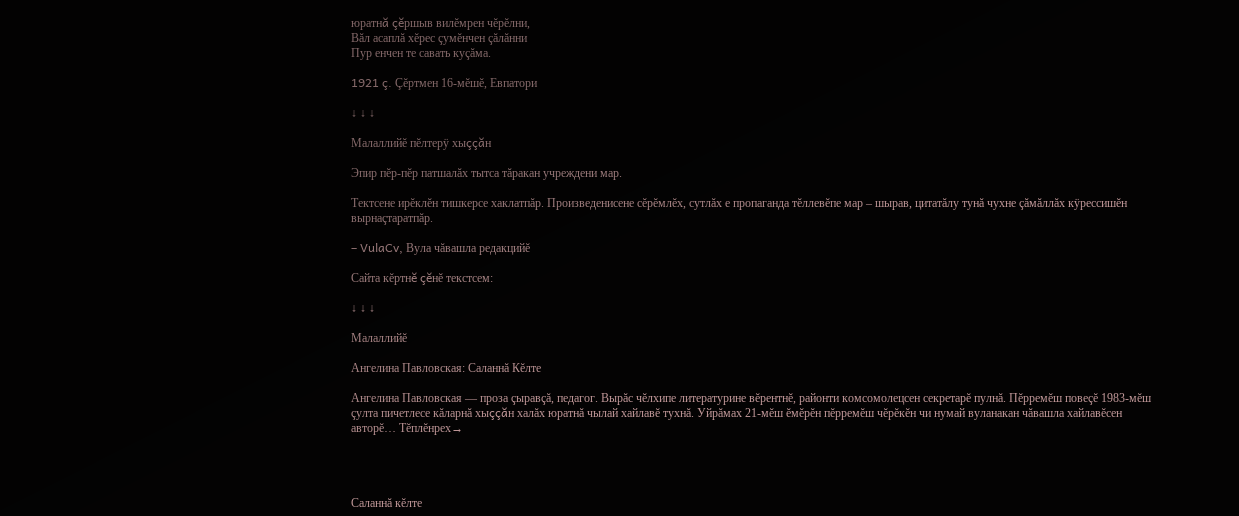юратнă çĕршыв вилĕмрен чĕрĕлни,
Вăл асаплă хĕрес çумĕнчен çăлăнни
Пур енчен те савать куçăма.

1921 ç. Çĕртмен 16-мĕшĕ, Евпатори

↓ ↓ ↓

Малаллийĕ пĕлтерÿ хыççăн

Эпир пĕр-пĕр патшалăх тытса тăракан учреждени мар.

Тектсене ирĕклĕн тишкерсе хаклатпăр. Произведенисене сĕрĕмлĕх, сутлăх е пропаганда тĕллевĕпе мар – шырав, цитатăлу тунă чухне çăмăллăх кÿрессишĕн вырнаçтаратпăр.

– VulaCv, Вула чăвашла редакцийĕ

Сайта кĕртнĕ çĕнĕ текстсем:

↓ ↓ ↓

Малаллийĕ

Ангелина Павловская: Саланнă Кĕлте

Ангелина Павловская — проза çыравçă, педагог. Вырăс чĕлхипе литературине вĕрентнĕ, районти комсомолецсен секретарĕ пулнă. Пĕрремĕш повеçĕ 1983-мĕш çулта пичетлесе кăларнă хыççăн халăх юратнă чылай хайлавĕ тухнă. Уйрăмах 21-мĕш ĕмĕрĕн пĕрремĕш чĕрĕкĕн чи нумай вуланакан чăвашла хайлавĕсен авторĕ… Тĕплĕнрех→




Саланнă кĕлте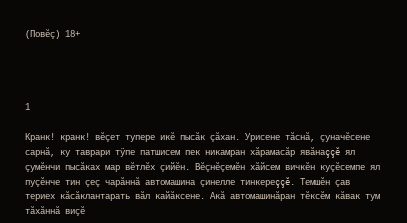(Повĕç) 18+




1

Кранк! кранк! вĕçет тупере икĕ пысăк çăхан. Урисене тăснă, çуначĕсене сарнă, ку таврари тÿпе патшисем пек никамран хăрамасăр явăнаççĕ ял çумĕнчи пысăках мар вĕтлĕх çийĕн. Вĕçнĕçемĕн хăйсем вичкĕн куçĕсемпе ял пуçĕнче тин çеç чарăннă автомашина çинелле тинкереççĕ. Темшĕн çав териех кăсăклантарать вăл кайăксене. Акă автомашинăран тĕксĕм кăвак тум тăхăннă виçĕ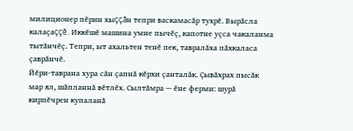милиционер пĕрин хыççăн тепри васкамасăр тухрĕ. Вырăсла калаçаççĕ. Иккĕшĕ машина умне пычĕç, капотне уçса чакаланма тытăнчĕç. Тепри, ыт ахальтен тенĕ пек, тавралăха пăхкаласа çаврăнчĕ.
Йĕри-таврана хура сăн çапнă кĕрхи çанталăк. Çывăхрах пысăк мар ял, шăпланнă вĕтлĕх. Сылтăмра — ĕне ферми: шурă кирпĕчрен купаланă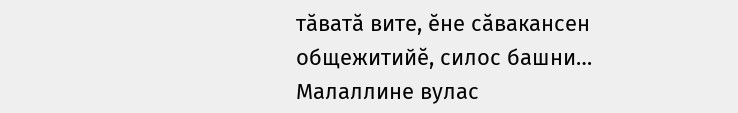тăватă вите, ĕне сăвакансен общежитийĕ, силос башни…
Малаллине вулас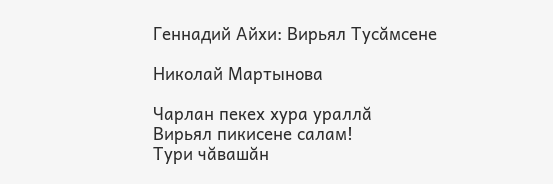Геннадий Айхи: Вирьял Тусăмсене

Николай Мартынова

Чарлан пекех хура ураллă
Вирьял пикисене салам!
Тури чăвашăн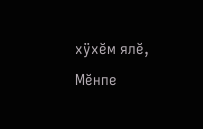хÿхĕм ялĕ,
Мĕнпе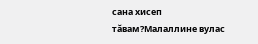сана хисеп тăвам?Малаллине вулас